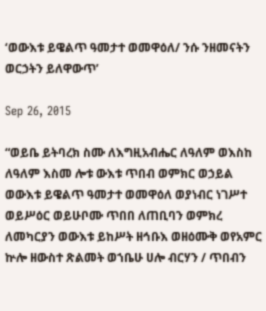‘ወውእቱ ይዌልጥ ዓመታተ ወመዋዕለ/ ንሱ ንዘመናትን ወርኃትን ይለዋውጥ’

Sep 26, 2015

“ወይቤ ይትባረክ ስሙ ለእግዚአብሔር ለዓለም ወእስከ ለዓለም እስመ ሎቱ ውእቱ ጥበብ ወምክር ወኃይል ወውእቱ ይዌልጥ ዓመታተ ወመዋዕለ ወያነብር ነገሥተ ወይሥዕር ወይሁቦሙ ጥበበ ለጠቢባን ወምክረ ለመካርያን ወውእቱ ይከሥት ዘኅቡእ ወዘዕሙቅ ወየአምር ኵሎ ዘውስተ ጽልመት ወኀቤሁ ሀሎ ብርሃን / ጥበብን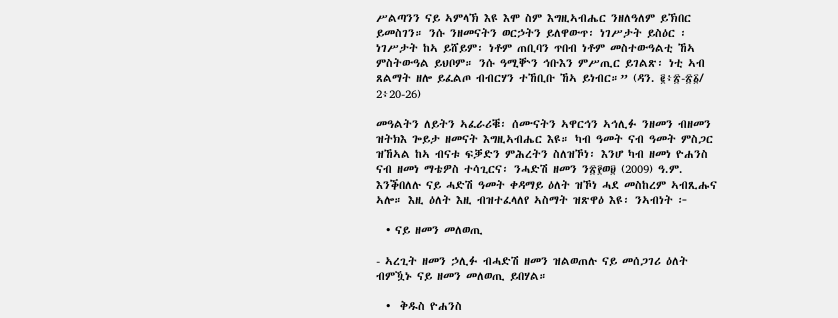ሥልጣንን ናይ ኣምላኽ እዩ እሞ ስም እግዚኣብሔር ንዘለዓለም ይኽበር ይመስገን። ንሱ ንዘመናትን ወርኃትን ይለዋውጥ፡ ነገሥታት ይስዕር ፡ ነገሥታት ከኣ ይሸይም፡ ነቶም ጠቢባን ጥበብ ነቶም መስተውዓልቲ ኸኣ ምስትውዓል ይህቦም። ንሱ ዓሚቝን ኅቡእን ምሥጢር ይገልጽ፡ ነቲ ኣብ ጸልማት ዘሎ ይፈልጦ ብብርሃን ተኸቢቡ ኸኣ ይነብር።” (ዳን. ፪፥፳-፳፩/ 2፥20-26)

መዓልትን ለይትን ኣፈራሪቑ፡ ሰሙናትን ኣዋርኅን ኣኅሊፉ ንዘመን ብዘመን ዝትክእ ጐይታ ዘመናት እግዚኣብሔር እዩ። ካብ ዓመት ናብ ዓመት ምስጋር ዝኸኣል ከኣ ብናቱ ፍቓድን ምሕረትን ስለዝኾነ፡ እንሆ ካብ ዘመነ ዮሐንስ ናብ ዘመነ ማቴዎስ ተሳጊርና፡ ንሓድሽ ዘመን ን፳፻ወ፱ (2009) ዓ.ም. እንቕበለሉ ናይ ሓድሽ ዓመት ቀዳማይ ዕለት ዝኾነ ሓደ መስከረም ኣብጺሑና ኣሎ። እዚ ዕለት እዚ ብዝተፈላለየ ኣስማት ዝጽዋዕ እዩ፡ ንኣብነት ፦

  • ናይ ዘመን መለወጢ

- ኣረጊት ዘመን ኃሊፉ ብሓድሽ ዘመን ዝልወጠሉ ናይ መሰጋገሪ ዕለት ብምዃኑ ናይ ዘመን መለወጢ ይበሃል።

  •  ቅዱስ ዮሐንስ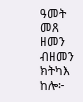ዓመት መጸ ዘመን ብዘመን ክትካእ ከሎ፦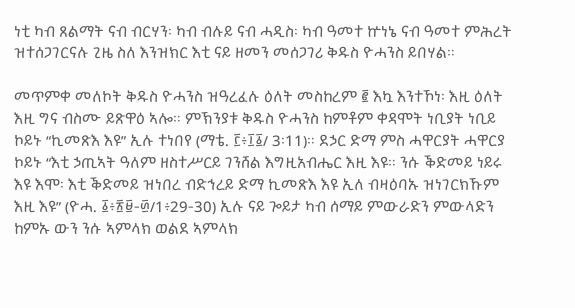ነቲ ካብ ጸልማት ናብ ብርሃን፡ ካብ ብሉይ ናብ ሓዲስ፡ ካብ ዓመተ ኵነኔ ናብ ዓመተ ምሕረት ዝተሰጋገርናሉ ጊዜ ስለ እንዝክር እቲ ናይ ዘመን መሰጋገሪ ቅዱስ ዮሓንስ ይበሃል።

መጥምቀ መለኮት ቅዱስ ዮሓንስ ዝዓረፈሉ ዕለት መስከረም ፪ እኳ እንተኾነ፡ እዚ ዕለት እዚ ግና ብስሙ ይጽዋዕ ኣሎ። ምኽንያቱ ቅዱስ ዮሓንስ ከምቶም ቀዳሞት ነቢያት ነቢይ ኮይኑ “ኪመጽእ እዩ” ኢሉ ተነበየ (ማቴ. ፫፥፲፩/ 3፡11)። ደኃር ድማ ምስ ሓዋርያት ሓዋርያ ኮይኑ “እቲ ኃጢኣት ዓለም ዘስተሥርይ ገንሸል እግዚአብሔር እዚ እዩ። ንሱ ቕድመይ ነይሩ እዩ እሞ፡ እቲ ቕድመይ ዝነበረ ብድኅረይ ድማ ኪመጽእ እዩ ኢለ ብዛዕባኡ ዝነገርክኹም እዚ እዩ” (ዮሓ. ፩፥፳፱-፴/1፥29-30) ኢሉ ናይ ጐይታ ካብ ሰማይ ምውራድን ምውላድን ከምኡ ውን ንሱ ኣምላክ ወልደ ኣምላክ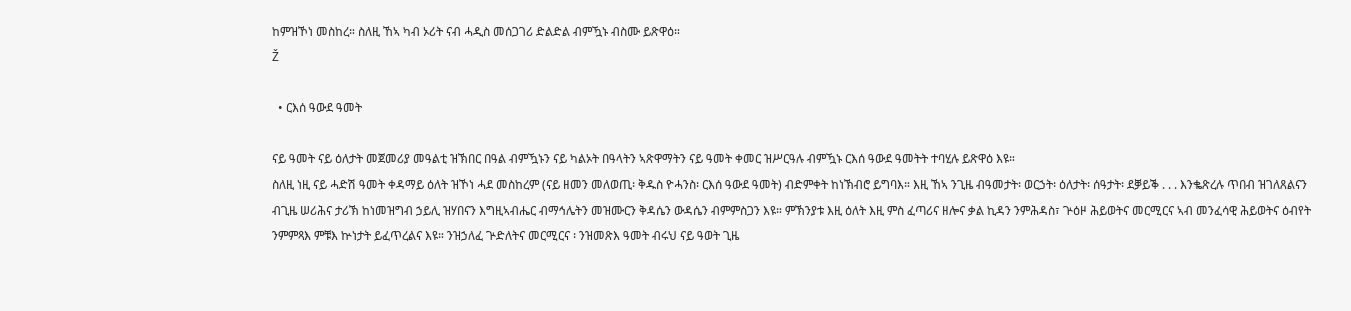ከምዝኾነ መስከረ። ስለዚ ኸኣ ካብ ኦሪት ናብ ሓዲስ መሰጋገሪ ድልድል ብምዃኑ ብስሙ ይጽዋዕ።
Ž

  • ርእሰ ዓውደ ዓመት

ናይ ዓመት ናይ ዕለታት መጀመሪያ መዓልቲ ዝኽበር በዓል ብምዃኑን ናይ ካልኦት በዓላትን ኣጽዋማትን ናይ ዓመት ቀመር ዝሥርዓሉ ብምዃኑ ርእሰ ዓውደ ዓመትት ተባሂሉ ይጽዋዕ እዩ።
ስለዚ ነዚ ናይ ሓድሽ ዓመት ቀዳማይ ዕለት ዝኾነ ሓደ መስከረም (ናይ ዘመን መለወጢ፡ ቅዱስ ዮሓንስ፡ ርእሰ ዓውደ ዓመት) ብድምቀት ከነኽብሮ ይግባእ። እዚ ኸኣ ንጊዜ ብዓመታት፡ ወርኃት፡ ዕለታት፡ ሰዓታት፡ ደቓይቕ . . . እንቈጽረሉ ጥበብ ዝገለጸልናን ብጊዜ ሠሪሕና ታሪኽ ከነመዝግብ ኃይሊ ዝሃበናን እግዚኣብሔር ብማኅሌትን መዝሙርን ቅዳሴን ውዳሴን ብምምስጋን እዩ። ምኽንያቱ እዚ ዕለት እዚ ምስ ፈጣሪና ዘሎና ቃል ኪዳን ንምሕዳስ፣ ጕዕዞ ሕይወትና መርሚርና ኣብ መንፈሳዊ ሕይወትና ዕብየት ንምምጻእ ምቹእ ኵነታት ይፈጥረልና እዩ። ንዝኃለፈ ጕድለትና መርሚርና ፡ ንዝመጽእ ዓመት ብሩህ ናይ ዓወት ጊዜ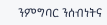ንምግባር ንሰብነትና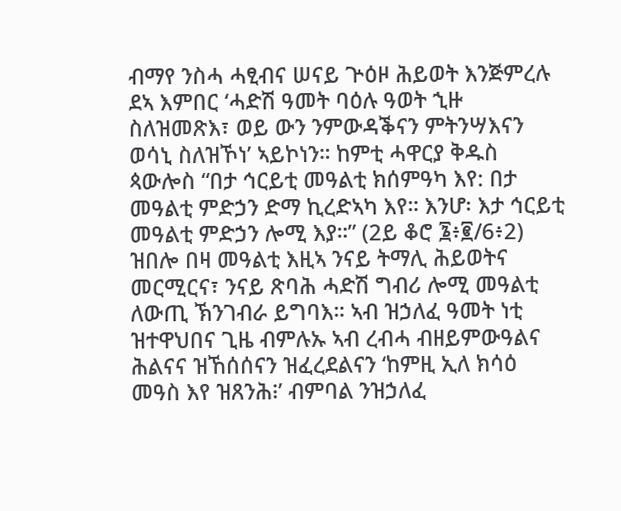ብማየ ንስሓ ሓፂብና ሠናይ ጕዕዞ ሕይወት እንጅምረሉ ደኣ እምበር ‘ሓድሽ ዓመት ባዕሉ ዓወት ኂዙ ስለዝመጽእ፣ ወይ ውን ንምውዳቕናን ምትንሣእናን ወሳኒ ስለዝኾነ’ ኣይኮነን። ከምቲ ሓዋርያ ቅዱስ ጳውሎስ “በታ ኅርይቲ መዓልቲ ክሰምዓካ እየ: በታ መዓልቲ ምድኃን ድማ ኪረድኣካ እየ። እንሆ፡ እታ ኅርይቲ መዓልቲ ምድኃን ሎሚ እያ።” (2ይ ቆሮ ፮፥፪/6፥2) ዝበሎ በዛ መዓልቲ እዚኣ ንናይ ትማሊ ሕይወትና መርሚርና፣ ንናይ ጽባሕ ሓድሽ ግብሪ ሎሚ መዓልቲ ለውጢ ኽንገብራ ይግባእ። ኣብ ዝኃለፈ ዓመት ነቲ ዝተዋህበና ጊዜ ብምሉኡ ኣብ ረብሓ ብዘይምውዓልና ሕልናና ዝኸሰሰናን ዝፈረደልናን ‘ከምዚ ኢለ ክሳዕ መዓስ እየ ዝጸንሕ፧’ ብምባል ንዝኃለፈ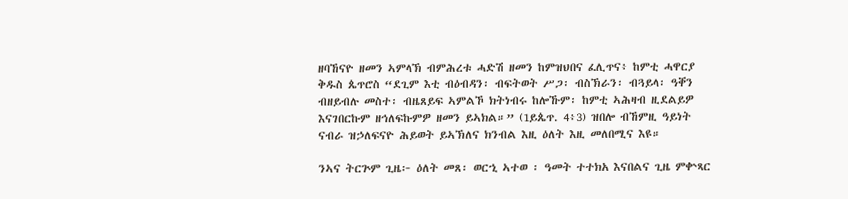ዘባኸናዮ ዘመን ኣምላኽ ብምሕረቱ ሓድሽ ዘመን ከምዝህበና ፈሊጥና፥ ከምቲ ሓዋርያ ቅዱስ ጴጥሮስ “ደጊም እቲ ብዕብዳን፡ ብፍትወት ሥጋ፡ ብስኽራን፡ ብጓይላ፡ ዓቐን ብዘይብሉ መስተ፡ ብዜጸይፍ ኣምልኾ ክትነብሩ ከሎኹም፡ ከምቲ ኣሕዛብ ዚደልይዎ እናገበርኩም ዘኅለፍኩምዎ ዘመን ይኣክል።” (1ይጴጥ. 4፥3) ዝበሎ ብኸምዚ ዓይነት ናብራ ዝኃለፍናዮ ሕይወት ይኣኽለና ክንብል እዚ ዕለት እዚ መለበሚና እዩ።

ንኣና ትርጕም ጊዜ፦ ዕለት መጸ፡ ወርኂ ኣተወ ፡ ዓመት ተተክአ እናበልና ጊዜ ምቍጻር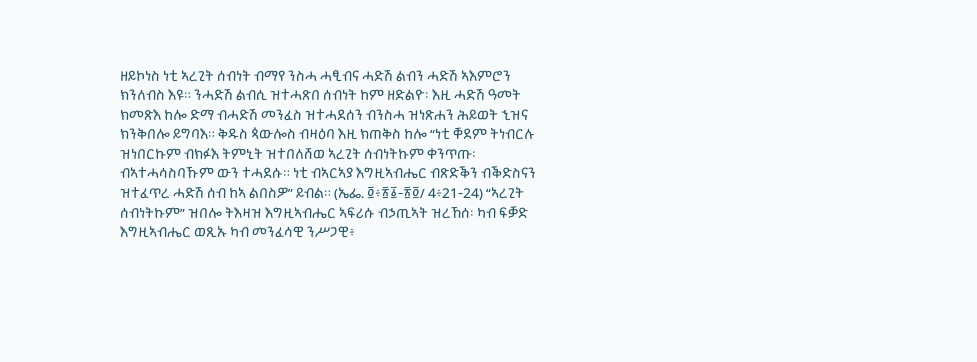ዘይኮነስ ነቲ ኣረጊት ሰብነት ብማየ ንስሓ ሓፂብና ሓድሽ ልብን ሓድሽ ኣእምሮን ክንለብስ እዩ። ንሓድሽ ልብሲ ዝተሓጽበ ሰብነት ከም ዘድልዮ፡ እዚ ሓድሽ ዓመት ክመጽእ ከሎ ድማ ብሓድሽ መንፈስ ዝተሓደሰን ብንስሓ ዝነጽሐን ሕይወት ኂዝና ክንቅበሎ ይግባእ። ቅዱስ ጳውሎስ ብዛዕባ እዚ ክጠቅስ ከሎ “ነቲ ቐደም ትነብርሉ ዝነበርኩም ብክፉእ ትምኒት ዝተበለሸወ ኣረጊት ሰብነትኩም ቀንጥጡ፡ ብኣተሓሳስባኹም ውን ተሓደሱ። ነቲ ብኣርኣያ እግዚኣብሔር ብጽድቕን ብቕድስናን ዝተፈጥረ ሓድሽ ሰብ ከኣ ልበስዎ” ይብል። (ኤፌ. ፬፥፳፩-፳፬/ 4፥21-24) “ኣረጊት ሰብነትኩም” ዝበሎ ትእዛዝ እግዚኣብሔር ኣፍሪሱ ብኃጢኣት ዝረኸሰ፡ ካብ ፍቓድ እግዚኣብሔር ወጺኡ ካብ መንፈሳዊ ንሥጋዊ፥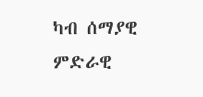ካብ ሰማያዊ ምድራዊ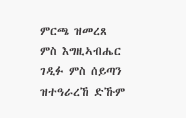ምርጫ ዝመረጸ ምስ እግዚኣብሔር ገዲፉ ምስ ሰይጣን ዝተዓራረኸ ድኹም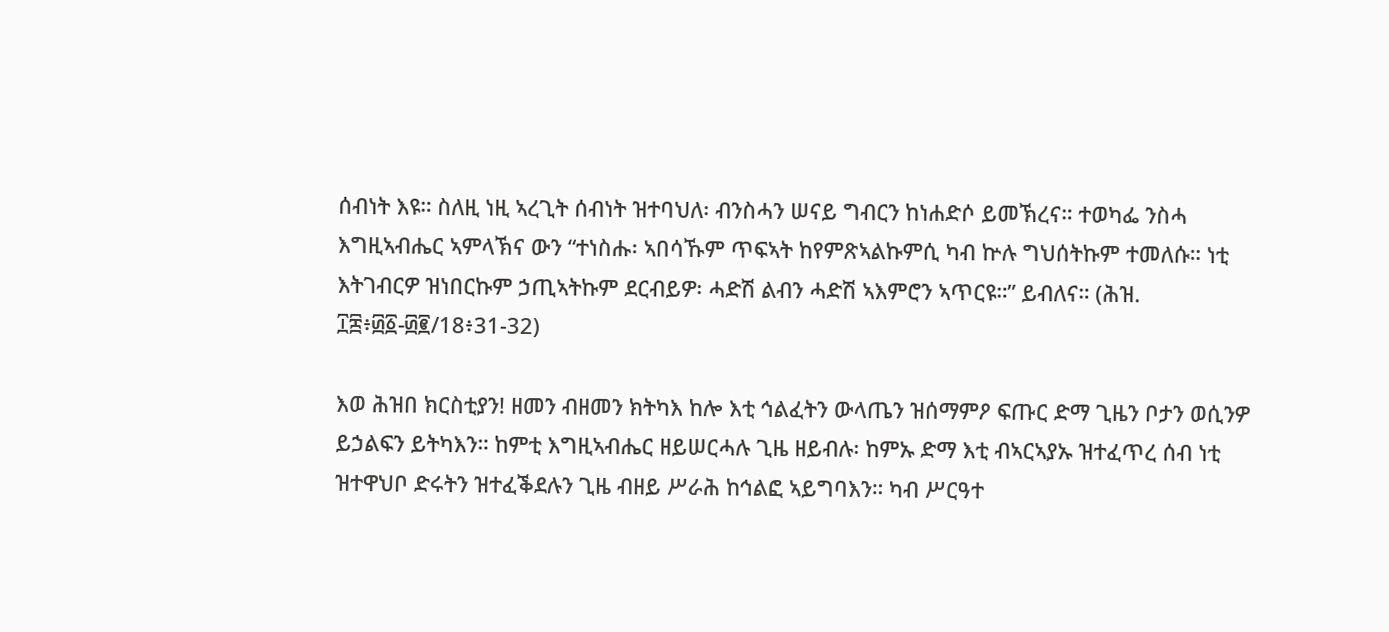ሰብነት እዩ። ስለዚ ነዚ ኣረጊት ሰብነት ዝተባህለ፡ ብንስሓን ሠናይ ግብርን ከነሐድሶ ይመኽረና። ተወካፌ ንስሓ እግዚኣብሔር ኣምላኽና ውን “ተነስሑ፡ ኣበሳኹም ጥፍኣት ከየምጽኣልኩምሲ ካብ ኵሉ ግህሰትኩም ተመለሱ። ነቲ እትገብርዎ ዝነበርኩም ኃጢኣትኩም ደርብይዎ፡ ሓድሽ ልብን ሓድሽ ኣእምሮን ኣጥርዩ።” ይብለና። (ሕዝ. ፲፰፥፴፩-፴፪/18፥31-32)

እወ ሕዝበ ክርስቲያን! ዘመን ብዘመን ክትካእ ከሎ እቲ ኅልፈትን ውላጤን ዝሰማምዖ ፍጡር ድማ ጊዜን ቦታን ወሲንዎ ይኃልፍን ይትካእን። ከምቲ እግዚኣብሔር ዘይሠርሓሉ ጊዜ ዘይብሉ፡ ከምኡ ድማ እቲ ብኣርኣያኡ ዝተፈጥረ ሰብ ነቲ ዝተዋህቦ ድሩትን ዝተፈቕደሉን ጊዜ ብዘይ ሥራሕ ከኅልፎ ኣይግባእን። ካብ ሥርዓተ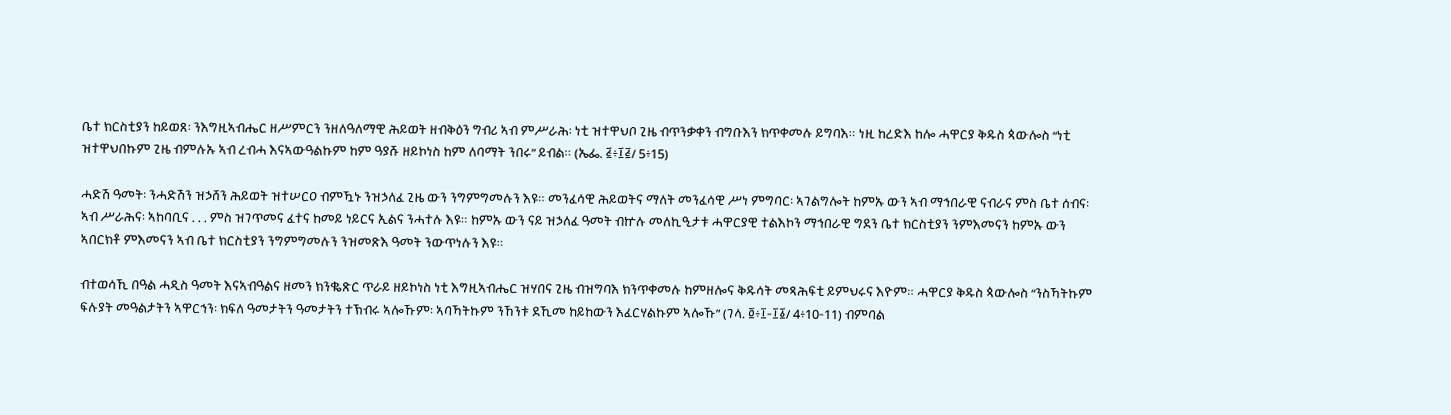ቤተ ክርስቲያን ከይወጸ፡ ንእግዚኣብሔር ዘሥምርን ንዘለዓለማዊ ሕይወት ዘብቅዕን ግብሪ ኣብ ምሥራሕ፡ ነቲ ዝተዋህቦ ጊዜ ብጥንቃቀን ብግቡእን ክጥቀመሉ ይግባእ። ነዚ ከረድእ ከሎ ሓዋርያ ቅዱስ ጳውሎስ “ነቲ ዝተዋህበኩም ጊዜ ብምሉኡ ኣብ ረብሓ እናኣውዓልኩም ከም ዓያሹ ዘይኮነስ ከም ለባማት ንበሩ” ይብል። (ኤፌ. ፭፥፲፭/ 5፥15)

ሓድሽ ዓመት፡ ንሓድሽን ዝኃሸን ሕይወት ዝተሠርዐ ብምዃኑ ንዝኃለፈ ጊዜ ውን ንግምግመሉን እዩ። መንፈሳዊ ሕይወትና ማለት መንፈሳዊ ሥነ ምግባር፡ ኣገልግሎት ከምኡ ውን ኣብ ማኅበራዊ ናብራና ምስ ቤተ ሰብና፡ ኣብ ሥራሕና፡ ኣከባቢና . . . ምስ ዝገጥመና ፈተና ከመይ ነይርና ኢልና ንሓተሉ እዩ። ከምኡ ውን ናይ ዝኃለፈ ዓመት ብኵሉ መለኪዒታቱ ሓዋርያዊ ተልእኮን ማኅበራዊ ግደን ቤተ ክርስቲያን ንምእመናን ከምኡ ውን ኣበርክቶ ምእመናን ኣብ ቤተ ክርስቲያን ንግምግመሉን ንዝመጽእ ዓመት ንውጥነሉን እዩ።

ብተወሳኺ በዓል ሓዲስ ዓመት እናኣብዓልና ዘመን ክንቈጽር ጥራይ ዘይኮነስ ነቲ እግዚኣብሔር ዝሃበና ጊዜ ብዝግባእ ክንጥቀመሉ ከምዘሎና ቅዱሳት መጻሕፍቲ ይምህሩና እዮም። ሓዋርያ ቅዱስ ጳውሎስ “ንስኻትኩም ፍሉያት መዓልታትን ኣዋርኅን፡ ክፍለ ዓመታትን ዓመታትን ተኽብሩ ኣሎኹም፡ ኣባኻትኩም ንኸንቱ ደኺመ ከይከውን እፈርሃልኩም ኣሎኹ” (ገላ. ፬፥፲-፲፩/ 4፥10-11) ብምባል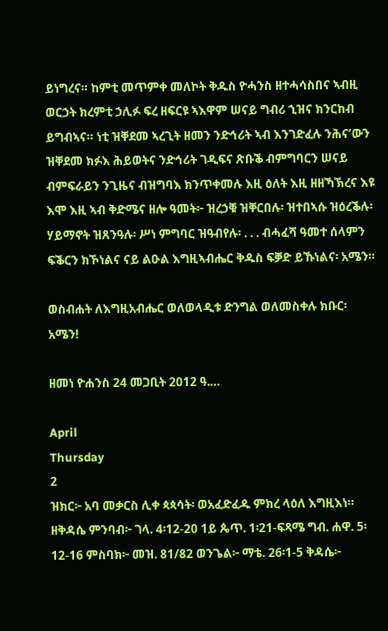ይነግረና። ከምቲ መጥምቀ መለኮት ቅዱስ ዮሓንስ ዘተሓሳስበና ኣብዚ ወርኃት ክረምቲ ኃሊፉ ፍረ ዘፍርዩ ኣእዋም ሠናይ ግብሪ ኂዝና ክንርከብ ይግብኣና። ነቲ ዝቐደመ ኣረጊት ዘመን ንድኅሪት ኣብ እንገድፈሉ ንሕና’ውን ዝቐደመ ክፉእ ሕይወትና ንድኅሪት ገዲፍና ጽቡቕ ብምግባርን ሠናይ ብምፍራይን ንጊዜና ብዝግባእ ክንጥቀመሉ እዚ ዕለት እዚ ዘዘኻኽረና እዩ እሞ እዚ ኣብ ቅድሜና ዘሎ ዓመት፦ ዝረኃቑ ዝቐርበሉ፡ ዝተበኣሱ ዝዕረቕሉ፡ ሃይማኖት ዝጸንዓሉ፡ ሥነ ምግባር ዝዓብየሉ፡ . . . ብሓፈሻ ዓመተ ሰላምን ፍቕርን ክኾነልና ናይ ልዑል እግዚኣብሔር ቅዱስ ፍቓድ ይኹነልና፡ አሜን።

ወስብሐት ለእግዚአብሔር ወለወላዲቱ ድንግል ወለመስቀሉ ክቡር፡ አሜን!

ዘመነ ዮሐንስ 24 መጋቢት 2012 ዓ.…

April
Thursday
2
ዝክር፦ አባ መቃርስ ሊቀ ጳጳሳት፡ ወአፈድፈዱ ምክረ ላዕለ እግዚእነ። ዘቅዳሴ ምንባብ፦ ገላ. 4፡12-20 1ይ ጴጥ. 1፡21-ፍጻሜ ግብ. ሐዋ. 5፡12-16 ምስባክ፦ መዝ. 81/82 ወንጌል፦ ማቴ. 26፡1-5 ቅዳሴ፦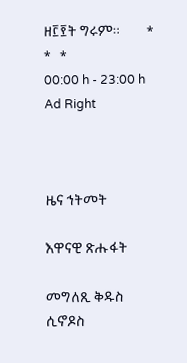ዘ፫፻ት ግሩም።         *   *   *
00:00 h - 23:00 h
Ad Right



ዜና ኅትመት

እዋናዊ ጽሑፋት

መግለጺ ቅዱስ ሲኖዶስ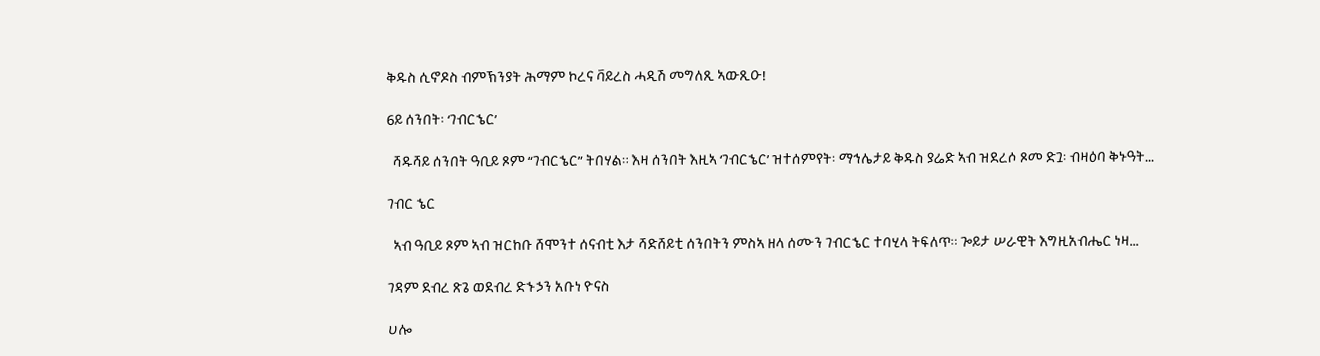ቅዱስ ሲኖዶስ ብምኽንያት ሕማም ኮረና ቫይረስ ሓዲሽ መግለጺ ኣውጺዑ!

6ይ ሰንበት፡ ‘ገብርኄር’

  ሻዱሻይ ሰንበት ዓቢይ ጾም “ገብርኄር” ትበሃል። እዛ ሰንበት እዚኣ ‘ገብርኄር’ ዝተሰምየት፡ ማኅሌታይ ቅዱስ ያሬድ ኣብ ዝደረሶ ጾመ ድጓ፡ ብዛዕባ ቅኑዓት...

ገብር ኄር

  ኣብ ዓቢይ ጾም ኣብ ዝርከቡ ሸሞንተ ሰናብቲ እታ ሻድሸይቲ ሰንበትን ምስኣ ዘላ ሰሙን ገብርኄር ተባሂላ ትፍለጥ። ጐይታ ሠራዊት እግዚአብሔር ነዛ...

ገዳም ደብረ ጽጌ ወደብረ ድኁኃን አቡነ ዮናስ

ሀሎ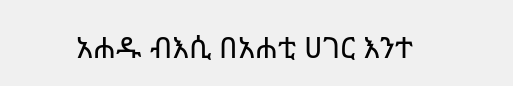አሐዱ ብእሲ በአሐቲ ሀገር እንተ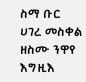ስማ ቡር ሀገረ መስቀል ዘስሙ ንዋየ እግዚእ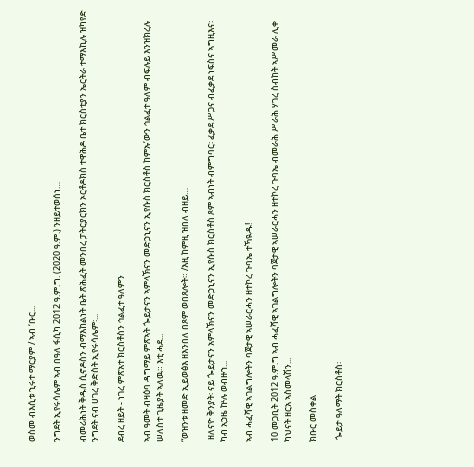ወስመ ብእሲቱ ኂሩተ ማርያም / ኣብ ‘ቡር...

ንግደት ኢየሩሳሌም ኣብ በዓለ ፋሲካ 2012 ዓ.ም.ግ. (2020 ዓ.ም.) ንዘይተወሰነ…

ብመሪሕነት ቅዱስ ሲኖዶስን ብማእከልነት ቤት ጽሕፈት መንበረ ፓትርያርክን ኦርቶዶክስ ተዋሕዶ ቤተ ክርስቲያን ኤርትራ ተማእኪሉ ዝካየድ ንግደት ናብ ሀገረ ቅድስት ኢየሩሳሌም፡...

ደብረ ዘይት - ነገረ ምጽአተ ክርስቶስን ኅልፈተ ዓለምን

ኣብ ዓመት ብዛዕባ ዳግማይ ምጽኣት ጐይታናን ኣምላኽናን መድኃኒናን ኢየሱስ ክርስቶስ ከምኡ’ውን ኅልፈተ ዓለም ብፍሉይ እንዝክረሉ ሠለስተ ጊዜያት ኣለዉ። እቲ ሓደ...

“ወዝንቱ ዘመድ ኢይወፅእ ዘእንበለ በጾም ወበጸሎት። /እዚ ከምዚ ዝበለ ብዘይ…

 ዘለናዮ ቅንያት፡ ናይ ጐይታናን አምላኽናን መድኃኒናን ኢየሱስ ክርስቶስ ጾም ኣብነት ብምግባር፡ ፈቃደ ሥጋና ብፈቃደ ነፍስና ኣግዚእና፡ ካብ አኃዜ ኵሉ ወብዙኀ...

ኣብ ሓፈሻዊ ኣገልግሎትን ባጀታዊ ኣሠራርሓን ዘተኮረ ጉባኤ ተኻዪዱ!

10 መጋቢት 2012 ዓ.ም.ግ ኣብ ሓፈሻዊ ኣገልግሎትን ባጀታዊ ኣሠራርሓን ዘተኮረ ጉባኤ ብመራሕ ሥራሕ ሃገረ ስብከት ኣሥመራ ሊቀ ካህናት ዘርአ ኣስመላሽን...

ክቡር መስቀል

 ጐይታ ዓለማት ክርስቶስ፡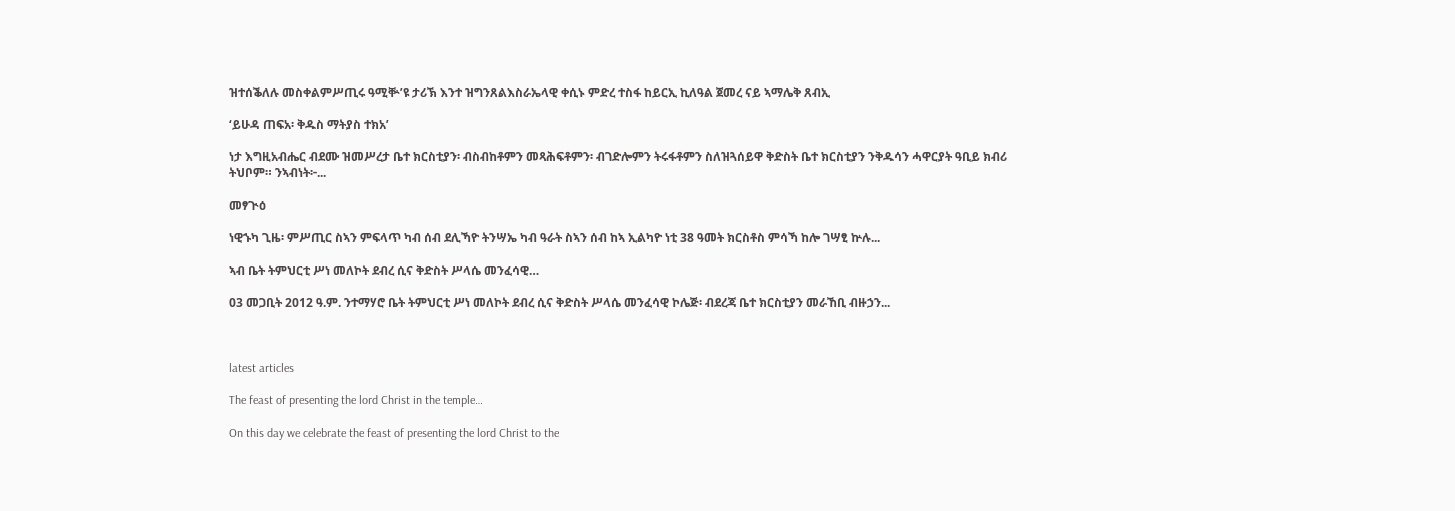ዝተሰቕለሉ መስቀልምሥጢሩ ዓሚቝ’ዩ ታሪኽ እንተ ዝግንጸልእስራኤላዊ ቀሲኑ ምድረ ተስፋ ከይርኢ ኪለዓል ጀመረ ናይ ኣማሌቅ ጸብኢ

‘ይሁዳ ጠፍአ፡ ቅዱስ ማትያስ ተክአ’

ነታ እግዚአብሔር ብደሙ ዝመሥረታ ቤተ ክርስቲያን፡ ብስብከቶምን መጻሕፍቶምን፡ ብገድሎምን ትሩፋቶምን ስለዝጓሰይዋ ቅድስት ቤተ ክርስቲያን ንቅዱሳን ሓዋርያት ዓቢይ ክብሪ ትህቦም። ንኣብነት፦...

መፃጒዕ

ነዊኁካ ጊዜ፡ ምሥጢር ስኣን ምፍላጥ ካብ ሰብ ደሊኻዮ ትንሣኤ ካብ ዓራት ስኣን ሰብ ከኣ ኢልካዮ ነቲ 38 ዓመት ክርስቶስ ምሳኻ ከሎ ገሣፂ ኵሉ...

ኣብ ቤት ትምህርቲ ሥነ መለኮት ደብረ ሲና ቅድስት ሥላሴ መንፈሳዊ…

03 መጋቢት 2012 ዓ.ም. ንተማሃሮ ቤት ትምህርቲ ሥነ መለኮት ደብረ ሲና ቅድስት ሥላሴ መንፈሳዊ ኮሌጅ፡ ብደረጃ ቤተ ክርስቲያን መራኸቢ ብዙኃን...



latest articles

The feast of presenting the lord Christ in the temple…

On this day we celebrate the feast of presenting the lord Christ to the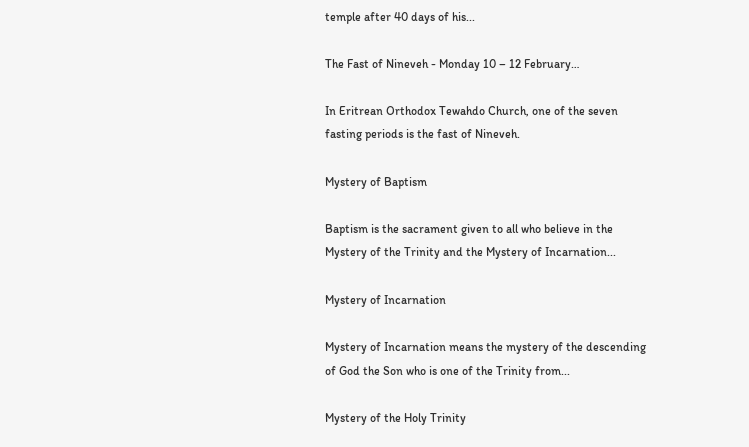temple after 40 days of his...

The Fast of Nineveh - Monday 10 – 12 February…

In Eritrean Orthodox Tewahdo Church, one of the seven fasting periods is the fast of Nineveh.

Mystery of Baptism

Baptism is the sacrament given to all who believe in the Mystery of the Trinity and the Mystery of Incarnation...

Mystery of Incarnation

Mystery of Incarnation means the mystery of the descending of God the Son who is one of the Trinity from...

Mystery of the Holy Trinity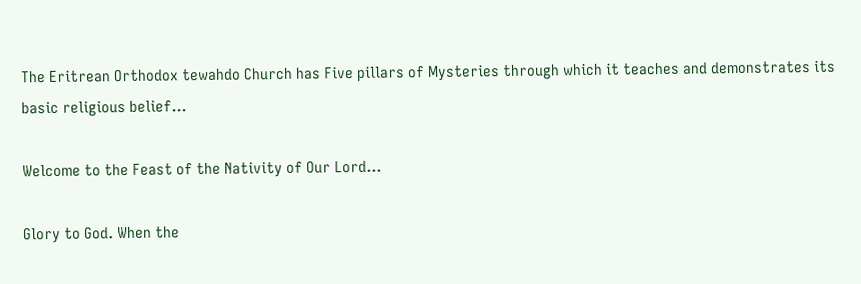The Eritrean Orthodox tewahdo Church has Five pillars of Mysteries through which it teaches and demonstrates its basic religious belief...

Welcome to the Feast of the Nativity of Our Lord…

Glory to God. When the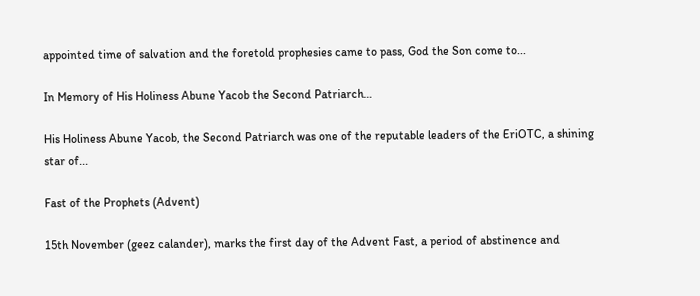appointed time of salvation and the foretold prophesies came to pass, God the Son come to...

In Memory of His Holiness Abune Yacob the Second Patriarch…

His Holiness Abune Yacob, the Second Patriarch was one of the reputable leaders of the EriOTC, a shining star of...

Fast of the Prophets (Advent)

15th November (geez calander), marks the first day of the Advent Fast, a period of abstinence and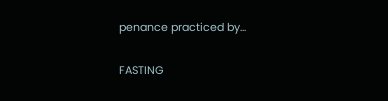penance practiced by...

FASTING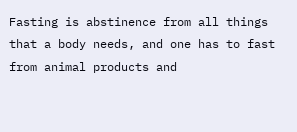Fasting is abstinence from all things that a body needs, and one has to fast from animal products and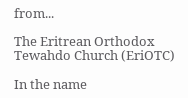from...

The Eritrean Orthodox Tewahdo Church (EriOTC)

In the name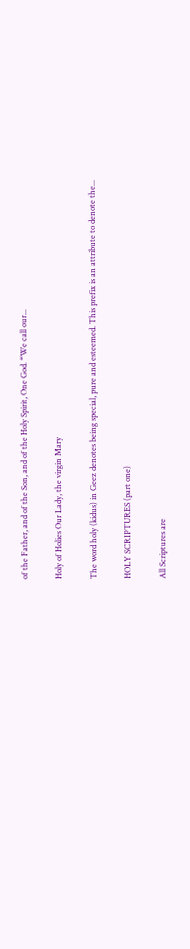of the Father, and of the Son, and of the Holy Spirit, One God. “We call our...

Holy of Holies Our Lady, the virgin Mary

The word holy (kidus) in Geez denotes being special, pure and esteemed. This prefix is an attribute to denote the...

HOLY SCRIPTURES (part one)

All Scriptures are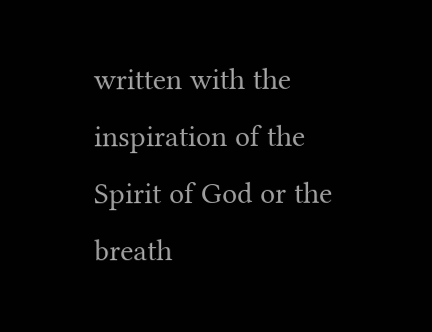written with the inspiration of the Spirit of God or the breath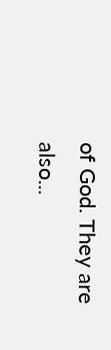of God. They are also...